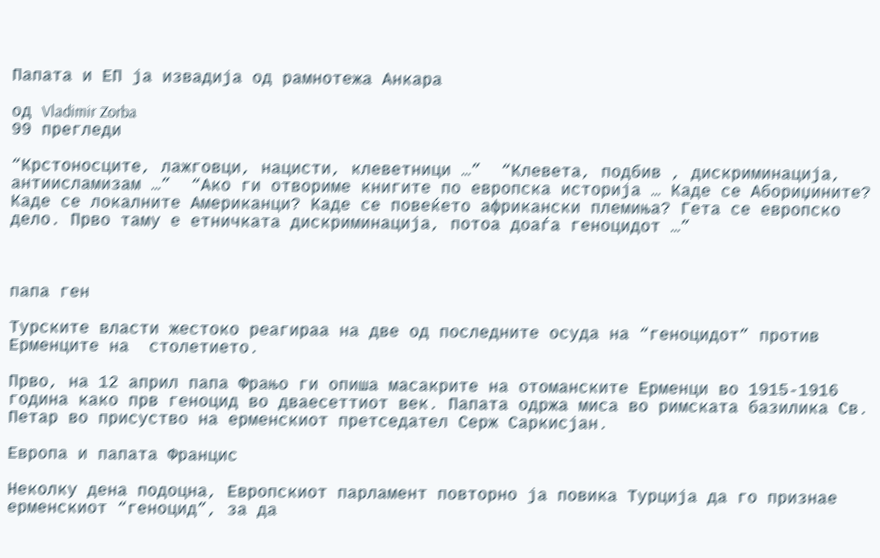Папата и ЕП ја извадија од рамнотежа Анкара

од Vladimir Zorba
99 прегледи

“Крстоносците, лажговци, нацисти, клеветници …”  “Клевета, подбив , дискриминација, антиислaмизaм …”  “Ако ги отвориме книгите по европска историја … Каде се Абориџините? Каде се локалните Американци? Каде се повеќето африкански племиња? Гета се европско дело. Прво таму е етничката дискриминација, потоа доаѓа геноцидот …”



папа ген

Турските власти жестоко реагираа на две од последните осуда на “геноцидот” против Ерменците на  столетието.

Прво, на 12 април папа Фрањо ги опиша масакрите на отоманските Ерменци во 1915-1916 година како прв геноцид во дваесеттиот век. Папата одржа миса во римската базилика Св. Петар во присуство на ерменскиот претседател Серж Саркисјан.

Европа и папата Францис

Неколку дена подоцна, Европскиот парламент повторно ја повика Турција да го признае ерменскиот “геноцид”, за да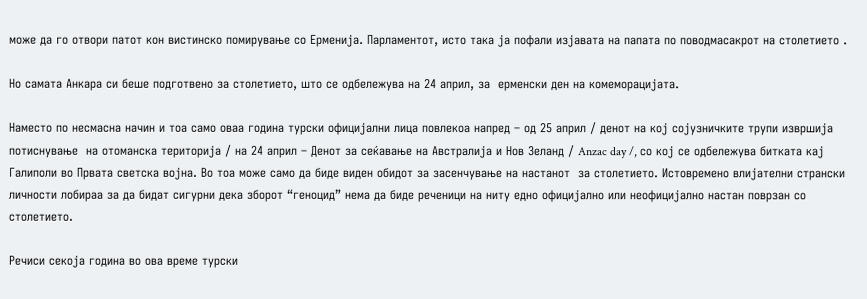може да го отвори патот кон вистинско помирување со Ерменија. Парламентот, исто така ја пофали изјавата на папата по поводмасакрот на столетието .

Но самата Анкара си беше подготвено за столетието, што се одбележува на 24 април, за  ерменски ден на комеморацијата.

Наместо по несмасна начин и тоа само оваа година турски официјални лица повлекоа напред – од 25 април / денот на кој сојузничките трупи извршија потиснување  на отоманска територија / на 24 април – Денот за сеќавање на Австралија и Нов Зеланд / Anzac day /, со кој се одбележува битката кај Галиполи во Првата светска војна. Во тоа може само да биде виден обидот за засенчување на настанот  за столетието. Истовремено влијателни странски личности лобираа за да бидат сигурни дека зборот “геноцид” нема да биде реченици на ниту едно официјално или неофицијално настан поврзан со столетието.

Речиси секоја година во ова време турски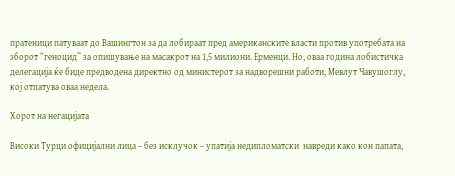пратеници патуваат до Вашингтон за да лобираат пред американските власти против употребата на зборот “геноцид” за опишување на масакрот на 1,5 милиони. Ерменци. Но, оваа година лобистичка делегација ќе биде предводена директно од министерот за надворешни работи, Мевлут Чавушоглу, кој отпатува оваа недела.

Хорот на негацијата

Високи Турци официјални лица – без исклучок – упатија недипломатски  навреди како кон папата,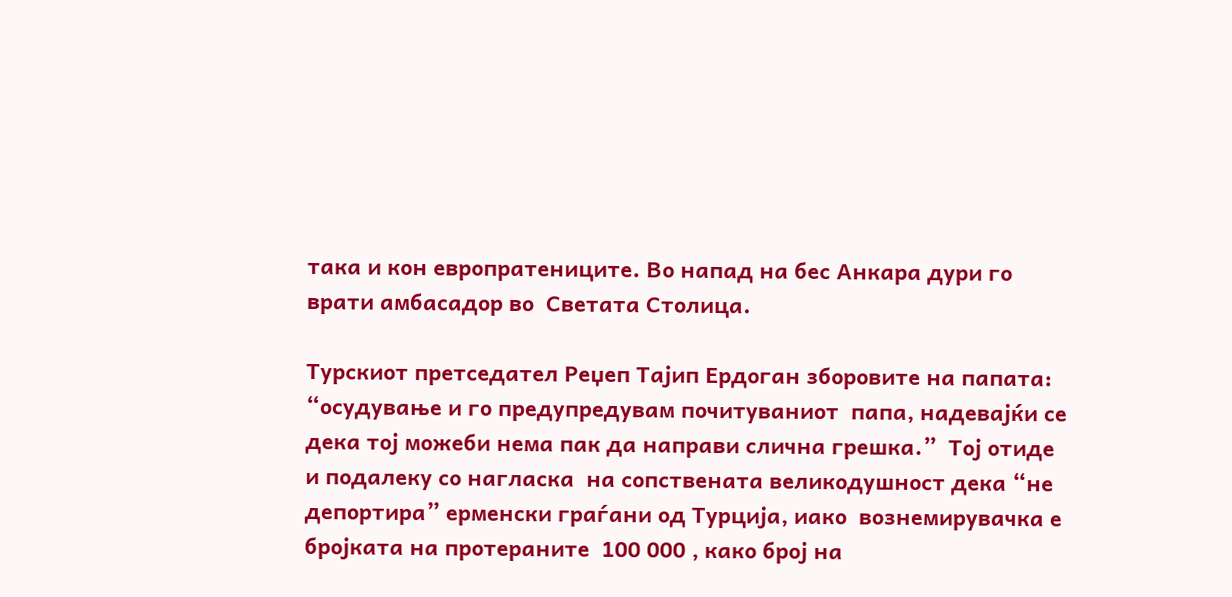така и кон европратениците. Во напад на бес Анкара дури го  врати амбасадор во  Светата Столица.

Турскиот претседател Реџеп Тајип Ердоган зборовите на папата: “осудување и го предупредувам почитуваниот  папа, надевајќи се дека тој можеби нема пак да направи слична грешка.”  Тој отиде и подалеку со нагласка  на сопствената великодушност дека “не депортира” ерменски граѓани од Турција, иако  вознемирувачка е бројката на протераните  100 000 , како број на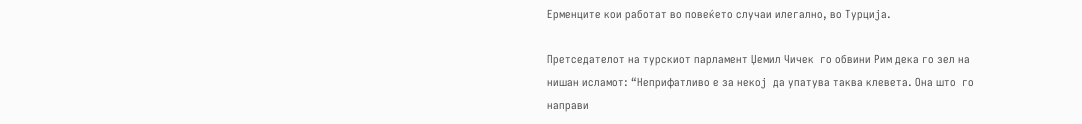Ерменците кои работат во повеќето случаи илегално, во Турција.

Претседателот на турскиот парламент Џемил Чичек  го обвини Рим дека го зел на нишан исламот: “Неприфатливо е за некој  да упатува таква клевета. Она што  го направи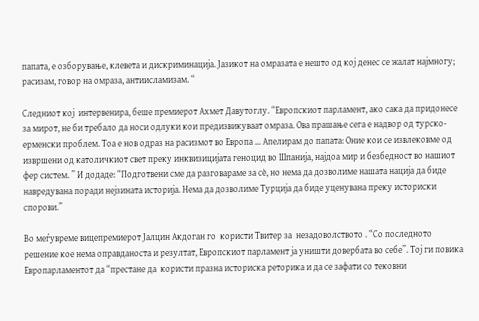папата, е озборување, клевета и дискриминација. Јазикот на омразата е нешто од кој денес се жалат најмногу; расизам, говор на омраза, антиисламизам. “

Следниот кој  интервенира, беше премиерот Ахмет Давутоглу. “Европскиот парламент, ако сака да придонесе за мирот, не би требало да носи одлуки кои предизвикуваат омраза. Ова прашање сега е надвор од турско-ерменски проблем. Тоа е нов одраз на расизмот во Европа … Апелирам до папата: Оние кои се извлековме од извршени од католичкиот свет преку инквизицијата геноцид во Шпанија, најдоа мир и безбедност во нашиот  фер систем. ” И додаде: “Подготвени сме да разговараме за сè, но нема да дозволиме нашата нација да биде навредувана поради нејзината историја. Нема да дозволиме Турција да биде уценувана преку историски спорови.”

Во меѓувреме вицепремиерот Јалцин Акдоган го  користи Твитер за  незадоволството . “Со последното решение кое нема оправданоста и резултат, Европскиот парламент ја уништи довербата во себе”. Тој ги повика Европарламентот да “престане да  користи празна историска реторика и да се зафати со тековни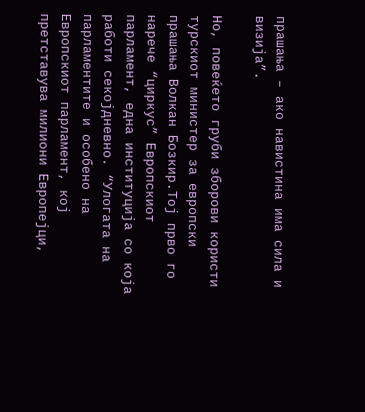прашања – ако навистина има сила и визија”.

Но, повеќето груби зборови користи турскиот министер за европски прашања Волкан Бозкир.Тој прво го нарече “циркус” Европскиот парламент, една институција со која работи секојдневно. “Улогата на парламентите и особено на Европскиот парламент, кој претставува милиони Европејци,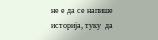не е да се напише историја, туку  да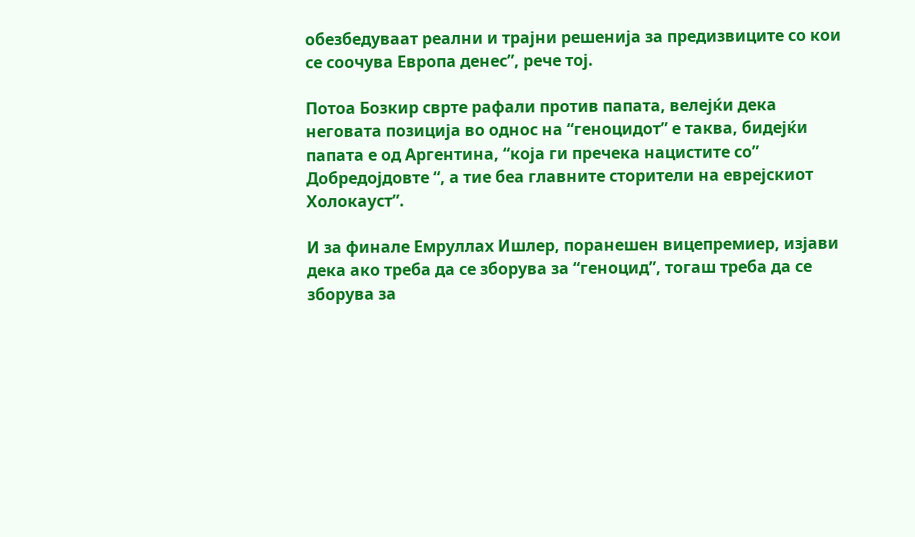обезбедуваат реални и трајни решенија за предизвиците со кои се соочува Европа денес”, рече тој.

Потоа Бозкир сврте рафали против папата, велејќи дека неговата позиција во однос на “геноцидот” е таква, бидејќи папата е од Аргентина, “која ги пречека нацистите со” Добредојдовте “, а тие беа главните сторители на еврејскиот Холокауст”.

И за финале Емруллах Ишлер, поранешен вицепремиер, изјави дека ако треба да се зборува за “геноцид”, тогаш треба да се зборува за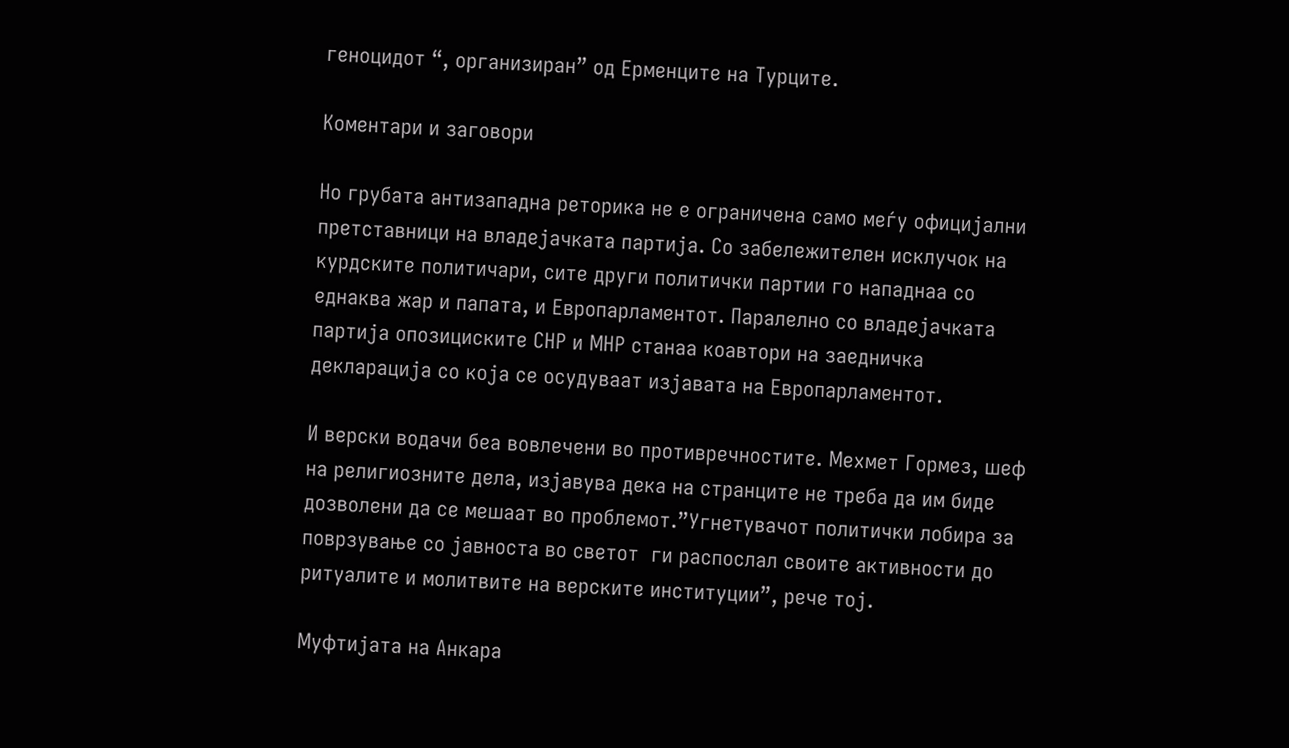геноцидот “, организиран” од Ерменците на Турците.

Коментари и заговори

Но грубата антизападна реторика не е ограничена само меѓу официјални претставници на владејачката партија. Со забележителен исклучок на курдските политичари, сите други политички партии го нападнаа со еднаква жар и папата, и Европарламентот. Паралелно со владејачката партија опозициските СНР и МНР станаа коавтори на заедничка декларација со која се осудуваат изјавата на Европарламентот.

И верски водачи беа вовлечени во противречностите. Мехмет Гормез, шеф на религиозните дела, изјавува дека на странците не треба да им биде дозволени да се мешаат во проблемот.”Угнетувачот политички лобира за поврзување со јавноста во светот  ги распослал своите активности до ритуалите и молитвите на верските институции”, рече тој.

Муфтијата на Анкара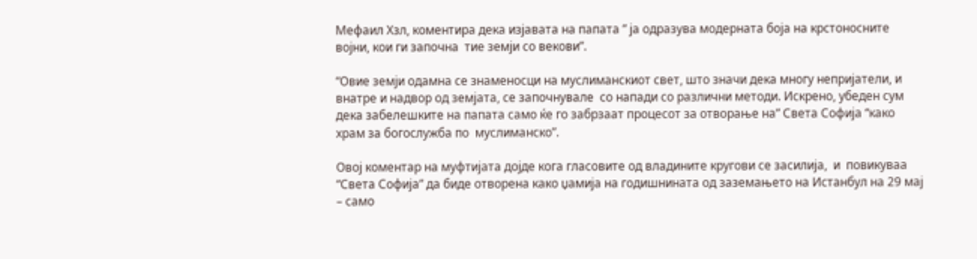Мефаил Хзл, коментира дека изјавата на папата ” ја одразува модерната боја на крстоносните војни, кои ги започна  тие земjи со векови”.

“Овие земји одамна се знаменосци на муслиманскиот свет, што значи дека многу непријатели, и внатре и надвор од земјата, се започнувале  со напади со различни методи. Искрено, убеден сум дека забелешките на папата само ќе го забрзаат процесот за отворање на” Света Софија “како храм за богослужба по  муслиманско”.

Овој коментар на муфтијата дојде кога гласовите од владините кругови се засилија,  и  повикуваа “Света Софија” да биде отворена како џамија на годишнината од заземањето на Истанбул на 29 мај – само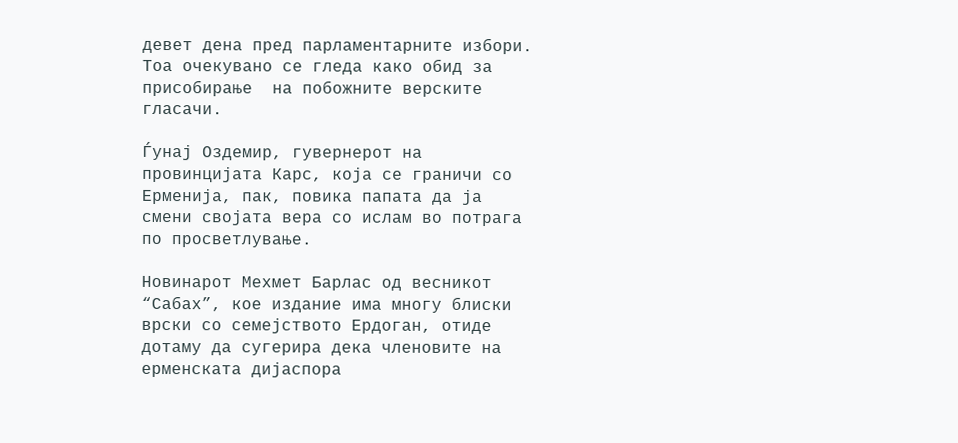девет дена пред парламентарните избори. Тоа очекувано се гледа како обид за присобирање  на побожните верските  гласачи.

Ѓунај Оздемир, гувернерот на провинцијата Карс, која се граничи со Ерменија, пак, повика папата да ја  смени својата вера со ислам во потрага по просветлување.

Новинарот Мехмет Барлас од весникот  “Сабах”, кое издание има многу блиски врски со семејството Ердоган, отиде дотаму да сугерира дека членовите на ерменската дијаспора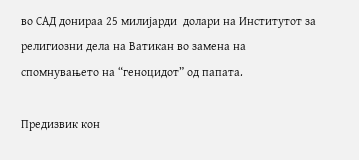во САД донираа 25 милијарди  долари на Институтот за религиозни дела на Ватикан во замена на спомнувањето на “геноцидот” од папата.

Предизвик кон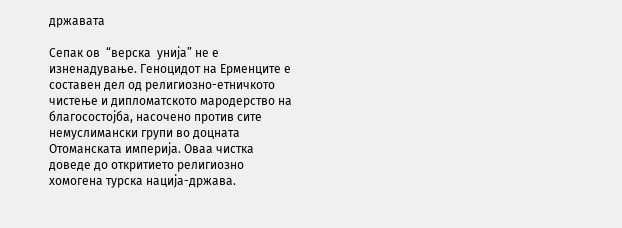државата

Сепак ов  “верска  унија” не е изненадување. Геноцидот на Ерменците е составен дел од религиозно-етничкото чистење и дипломатското мародерство на благосостојба, насочено против сите немуслимански групи во доцната Отоманската империја. Оваа чистка доведе до откритието религиозно хомогена турска нација-држава.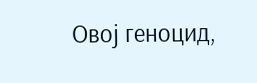Овој геноцид,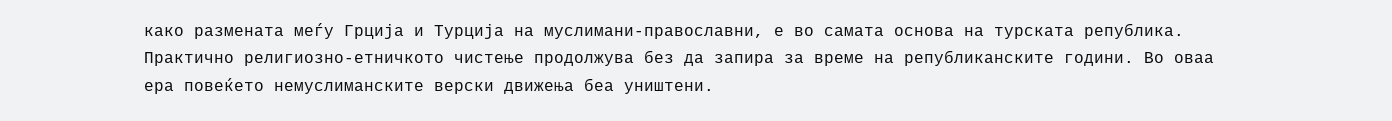како размената меѓу Грција и Турција на муслимани-православни, е во самата основа на турската република. Практично религиозно-етничкото чистење продолжува без да запира за време на републиканските години. Во оваа ера повеќето немуслиманските верски движења беа уништени.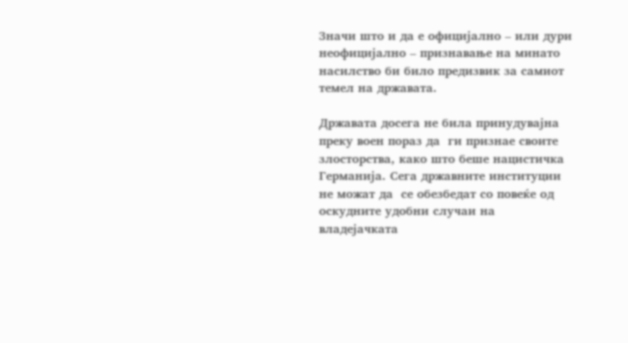Значи што и да е официјално – или дури неофицијално – признавање на минато насилство би било предизвик за самиот темел на државата.

Државата досега не била принудувајна  преку воен пораз да  ги признае своите злосторства, како што беше нацистичка Германија. Сега државните институции не можат да  се обезбедат со повеќе од оскудните удобни случаи на владејачката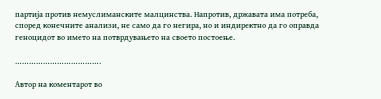партија против немуслиманските малцинства. Напротив, државата има потреба, според конечните анализи, не само да го негира, но и индиректно да го оправда геноцидот во името на потврдувањето на своето постоење.

……………………………….

Автор на коментарот во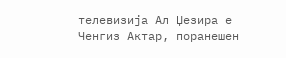телевизија Ал Џезира е Ченгиз Актар, поранешен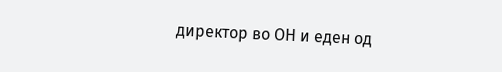директор во ОН и еден од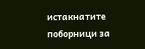истакнатите поборници за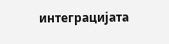интеграцијата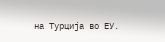на Турција во ЕУ.